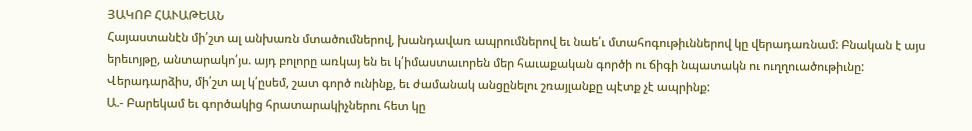ՅԱԿՈԲ ՀԱՒԱԹԵԱՆ
Հայաստանէն մի՛շտ ալ անխառն մտածումներով, խանդավառ ապրումներով եւ նաե՛ւ մտահոգութիւններով կը վերադառնամ: Բնական է այս երեւոյթը, անտարակո՛յս. այդ բոլորը առկայ են եւ կ՛իմաստաւորեն մեր հաւաքական գործի ու ճիգի նպատակն ու ուղղուածութիւնը: Վերադարձիս, մի՛շտ ալ կ՛ըսեմ, շատ գործ ունինք, եւ ժամանակ անցընելու շռայլանքը պէտք չէ ապրինք:
Ա.- Բարեկամ եւ գործակից հրատարակիչներու հետ կը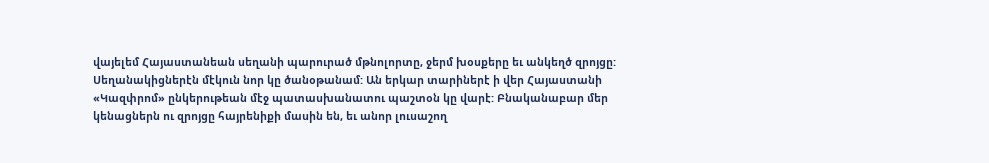վայելեմ Հայաստանեան սեղանի պարուրած մթնոլորտը, ջերմ խօսքերը եւ անկեղծ զրոյցը: Սեղանակիցներէն մէկուն նոր կը ծանօթանամ: Ան երկար տարիներէ ի վեր Հայաստանի «Կազփրոմ» ընկերութեան մէջ պատասխանատու պաշտօն կը վարէ: Բնականաբար մեր կենացներն ու զրոյցը հայրենիքի մասին են, եւ անոր լուսաշող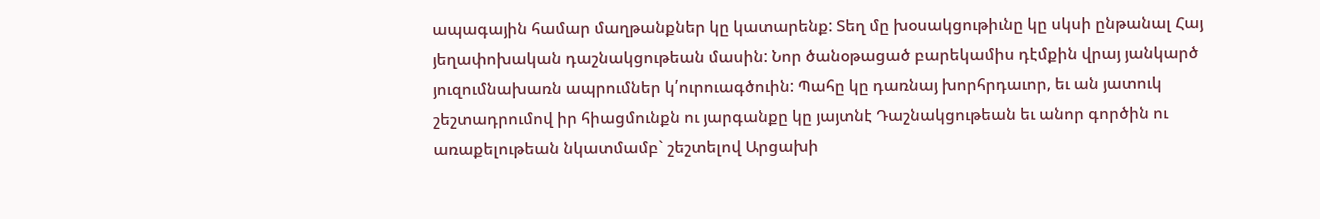ապագային համար մաղթանքներ կը կատարենք: Տեղ մը խօսակցութիւնը կը սկսի ընթանալ Հայ յեղափոխական դաշնակցութեան մասին: Նոր ծանօթացած բարեկամիս դէմքին վրայ յանկարծ յուզումնախառն ապրումներ կ՛ուրուագծուին: Պահը կը դառնայ խորհրդաւոր, եւ ան յատուկ շեշտադրումով իր հիացմունքն ու յարգանքը կը յայտնէ Դաշնակցութեան եւ անոր գործին ու առաքելութեան նկատմամբ` շեշտելով Արցախի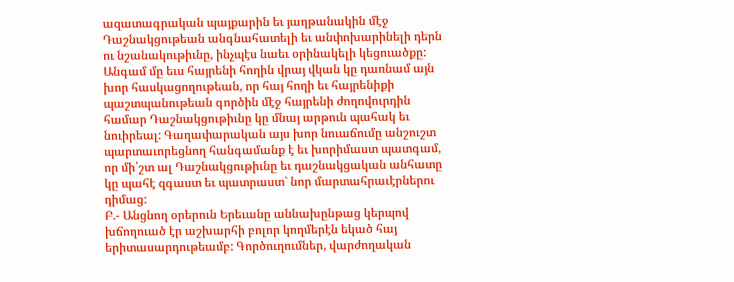ազատագրական պայքարին եւ յաղթանակին մէջ Դաշնակցութեան անգնահատելի եւ անփոխարինելի դերն ու նշանակութիւնը, ինչպէս նաեւ օրինակելի կեցուածքը: Անգամ մը եւս հայրենի հողին վրայ վկան կը դառնամ այն խոր հասկացողութեան, որ հայ հողի եւ հայրենիքի պաշտպանութեան գործին մէջ հայրենի ժողովուրդին համար Դաշնակցութիւնը կը մնայ արթուն պահակ եւ նուիրեալ: Գաղափարական այս խոր նուաճումը անշուշտ պարտաւորեցնող հանգամանք է եւ խորիմաստ պատգամ, որ մի՛շտ ալ Դաշնակցութիւնը եւ դաշնակցական անհատը կը պահէ զգաստ եւ պատրաստ` նոր մարտահրաւէրներու դիմաց:
Բ.- Անցնող օրերուն Երեւանը աննախընթաց կերպով խճողուած էր աշխարհի բոլոր կողմերէն եկած հայ երիտասարդութեամբ: Գործուղումներ, վարժողական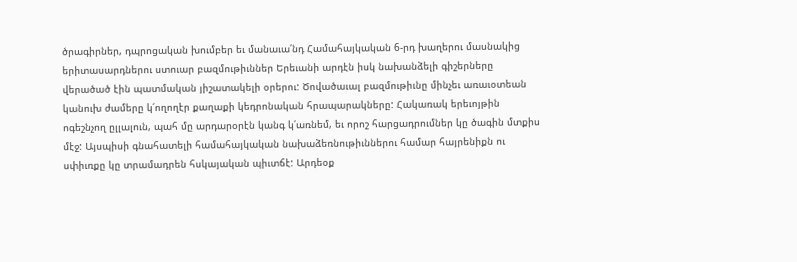ծրագիրներ, դպրոցական խումբեր եւ մանաւա՛նդ Համահայկական 6-րդ խաղերու մասնակից երիտասարդներու ստուար բազմութիւններ Երեւանի արդէն իսկ նախանձելի գիշերները վերածած էին պատմական յիշատակելի օրերու: Ծովածաւալ բազմութիւնը մինչեւ առաւօտեան կանուխ ժամերը կ՛ողողէր քաղաքի կեդրոնական հրապարակները: Հակառակ երեւոյթին ոգեշնչող ըլլալուն, պահ մը արդարօրէն կանգ կ՛առնեմ, եւ որոշ հարցադրումներ կը ծագին մտքիս մէջ: Այսպիսի գնահատելի համահայկական նախաձեռնութիւններու համար հայրենիքն ու սփիւռքը կը տրամադրեն հսկայական պիւտճէ: Արդեօք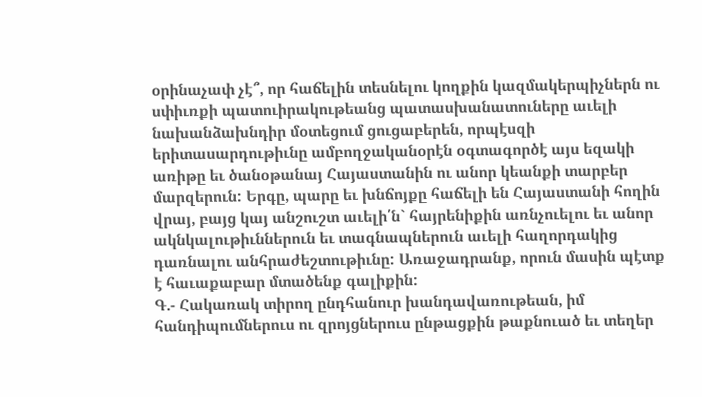օրինաչափ չէ՞, որ հաճելին տեսնելու կողքին կազմակերպիչներն ու սփիւռքի պատուիրակութեանց պատասխանատուները աւելի նախանձախնդիր մօտեցում ցուցաբերեն, որպէսզի երիտասարդութիւնը ամբողջականօրէն օգտագործէ այս եզակի առիթը եւ ծանօթանայ Հայաստանին ու անոր կեանքի տարբեր մարզերուն: Երգը, պարը եւ խնճոյքը հաճելի են Հայաստանի հողին վրայ, բայց կայ անշուշտ աւելի՛ն` հայրենիքին առնչուելու եւ անոր ակնկալութիւններուն եւ տագնապներուն աւելի հաղորդակից դառնալու անհրաժեշտութիւնը: Առաջադրանք, որուն մասին պէտք է հաւաքաբար մտածենք գալիքին:
Գ.- Հակառակ տիրող ընդհանուր խանդավառութեան, իմ հանդիպումներուս ու զրոյցներուս ընթացքին թաքնուած եւ տեղեր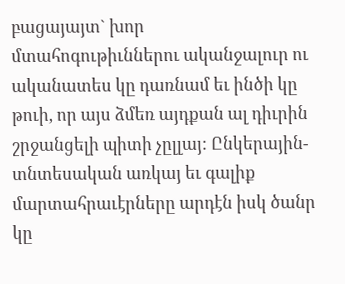բացայայտ` խոր մտահոգութիւններու ականջալուր ու ականատես կը դառնամ եւ ինծի կը թուի, որ այս ձմեռ այդքան ալ դիւրին շրջանցելի պիտի չըլլայ: Ընկերային-տնտեսական առկայ եւ գալիք մարտահրաւէրները արդէն իսկ ծանր կը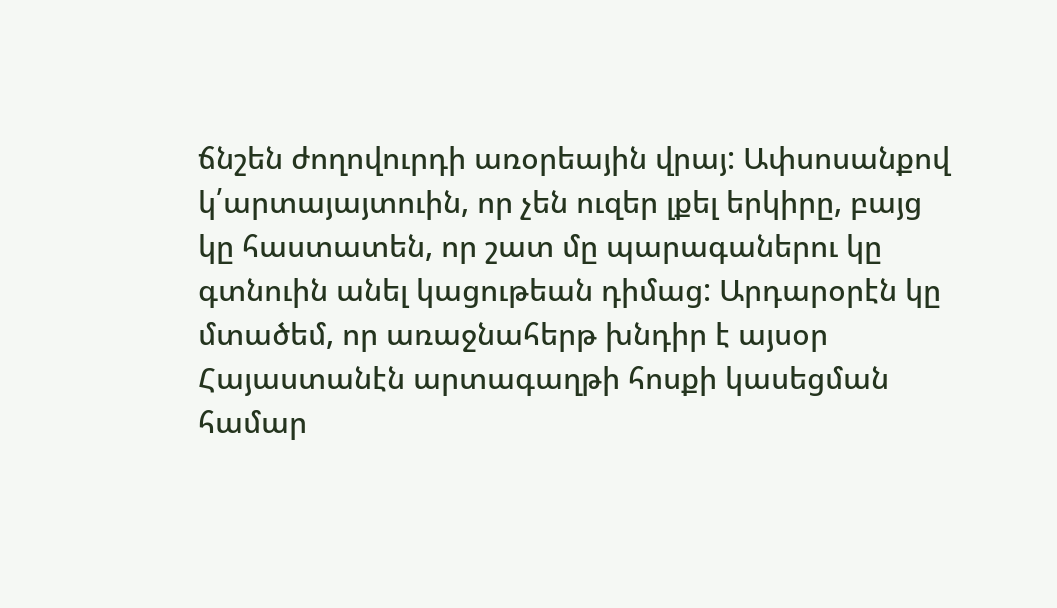ճնշեն ժողովուրդի առօրեային վրայ: Ափսոսանքով կ՛արտայայտուին, որ չեն ուզեր լքել երկիրը, բայց կը հաստատեն, որ շատ մը պարագաներու կը գտնուին անել կացութեան դիմաց: Արդարօրէն կը մտածեմ, որ առաջնահերթ խնդիր է այսօր Հայաստանէն արտագաղթի հոսքի կասեցման համար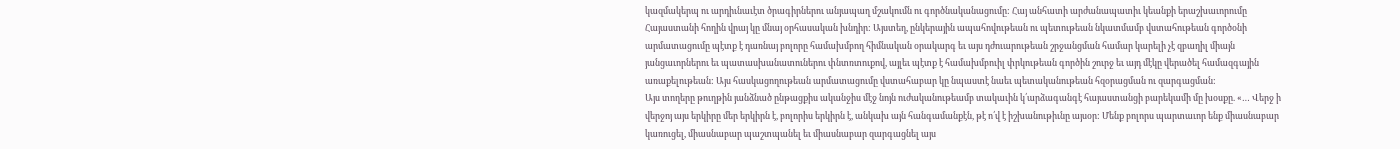կազմակերպ ու արդիւնաւէտ ծրագիրներու անյապաղ մշակումն ու գործնականացումը: Հայ անհատի արժանապատիւ կեանքի երաշխաւորումը Հայաստանի հողին վրայ կը մնայ օրհասական խնդիր: Այստեղ, ընկերային ապահովութեան ու պետութեան նկատմամբ վստահութեան գործօնի արմատացումը պէտք է դառնայ բոլորը համախմբող հիմնական օրակարգ եւ այս դժուարութեան շրջանցման համար կարելի չէ զբաղիլ միայն յանցաւորներու եւ պատասխանատուներու փնտռտուքով, այլեւ պէտք է համախմբուիլ փրկութեան գործին շուրջ եւ այդ մէկը վերածել համազգային առաքելութեան: Այս հասկացողութեան արմատացումը վստահաբար կը նպաստէ նաեւ պետականութեան հզօրացման ու զարգացման:
Այս տողերը թուղթին յանձնած ընթացքիս ականջիս մէջ նոյն ուժականութեամբ տակաւին կ՛արձագանգէ հայաստանցի բարեկամի մը խօսքը. «… Վերջ ի վերջոյ այս երկիրը մեր երկիրն է, բոլորիս երկիրն է, անկախ այն հանգամանքէն, թէ ո՛վ է իշխանութիւնը այսօր: Մենք բոլորս պարտաւոր ենք միասնաբար կառուցել, միասնաբար պաշտպանել եւ միասնաբար զարգացնել այս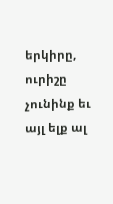երկիրը, ուրիշը չունինք եւ այլ ելք ալ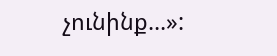չունինք…»: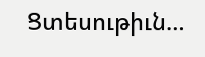Ցտեսութիւն…